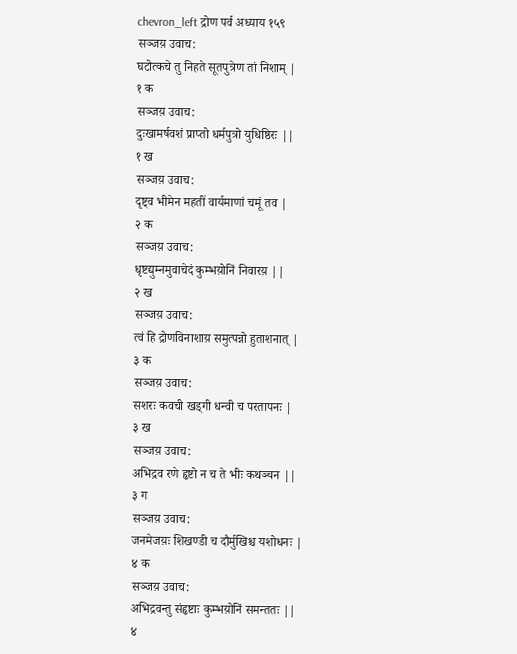chevron_left द्रोण पर्व अध्याय १५९
सञ्जय़ उवाच:
घटोत्कचे तु निहते सूतपुत्रेण तां निशाम् |
१ क
सञ्जय़ उवाच:
दुःखामर्षवशं प्राप्तो धर्मपुत्रो युधिष्ठिरः ||
१ ख
सञ्जय़ उवाच:
दृष्ट्व भीमेन महतीं वार्यमाणां चमूं तव |
२ क
सञ्जय़ उवाच:
धृष्टद्युम्नमुवाचेदं कुम्भय़ोनिं निवारय़ ||
२ ख
सञ्जय़ उवाच:
त्वं हि द्रोणविनाशाय़ समुत्पन्नो हुताशनात् |
३ क
सञ्जय़ उवाच:
सशरः कवची खड्गी धन्वी च परतापनः |
३ ख
सञ्जय़ उवाच:
अभिद्रव रणे हृष्टो न च ते भीः कथञ्चन ||
३ ग
सञ्जय़ उवाच:
जनमेजय़ः शिखण्डी च दौर्मुखिश्च यशोधनः |
४ क
सञ्जय़ उवाच:
अभिद्रवन्तु संहृष्टाः कुम्भय़ोनिं समन्ततः ||
४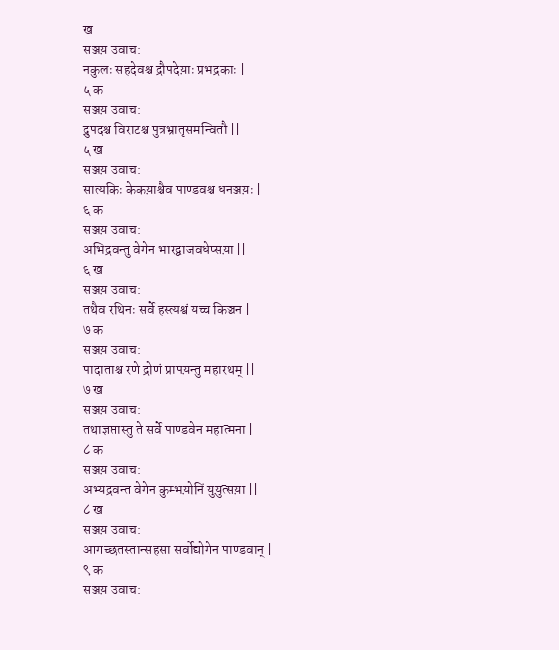ख
सञ्जय़ उवाच:
नकुलः सहदेवश्च द्रौपदेय़ाः प्रभद्रकाः |
५ क
सञ्जय़ उवाच:
द्रुपदश्च विराटश्च पुत्रभ्रातृसमन्वितौ ||
५ ख
सञ्जय़ उवाच:
सात्यकिः केकय़ाश्चैव पाण्डवश्च धनञ्जय़ः |
६ क
सञ्जय़ उवाच:
अभिद्रवन्तु वेगेन भारद्वाजवधेप्सय़ा ||
६ ख
सञ्जय़ उवाच:
तथैव रथिनः सर्वे हस्त्यश्वं यच्च किञ्चन |
७ क
सञ्जय़ उवाच:
पादाताश्च रणे द्रोणं प्रापय़न्तु महारथम् ||
७ ख
सञ्जय़ उवाच:
तथाज्ञप्तास्तु ते सर्वे पाण्डवेन महात्मना |
८ क
सञ्जय़ उवाच:
अभ्यद्रवन्त वेगेन कुम्भय़ोनिं युय़ुत्सय़ा ||
८ ख
सञ्जय़ उवाच:
आगच्छतस्तान्सहसा सर्वोद्योगेन पाण्डवान् |
९ क
सञ्जय़ उवाच: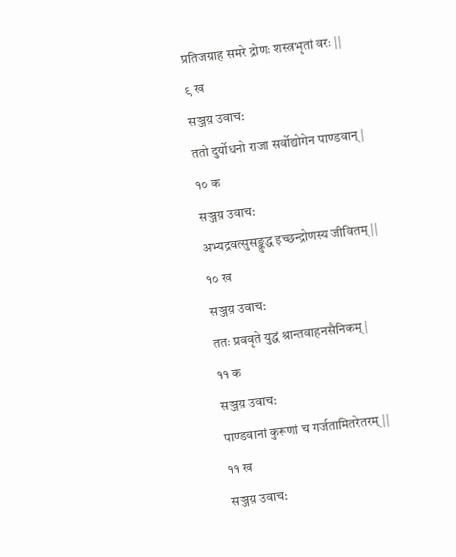प्रतिजग्राह समरे द्रोणः शस्त्रभृतां वरः ||
९ ख
सञ्जय़ उवाच:
ततो दुर्योधनो राजा सर्वोद्योगेन पाण्डवान् |
१० क
सञ्जय़ उवाच:
अभ्यद्रवत्सुसङ्क्रुद्ध इच्छन्द्रोणस्य जीवितम् ||
१० ख
सञ्जय़ उवाच:
ततः प्रववृते युद्धं श्रान्तवाहनसैनिकम् |
११ क
सञ्जय़ उवाच:
पाण्डवानां कुरूणां च गर्जतामितरेतरम् ||
११ ख
सञ्जय़ उवाच: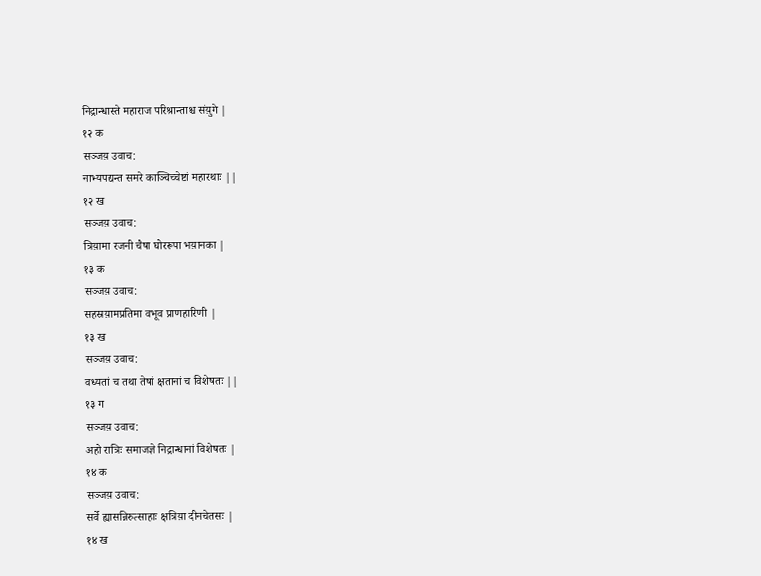निद्रान्धास्ते महाराज परिश्रान्ताश्च संय़ुगे |
१२ क
सञ्जय़ उवाच:
नाभ्यपद्यन्त समरे काञ्चिच्चेष्टां महारथाः ||
१२ ख
सञ्जय़ उवाच:
त्रिय़ामा रजनी चैषा घोररूपा भय़ानका |
१३ क
सञ्जय़ उवाच:
सहस्रय़ामप्रतिमा वभूव प्राणहारिणी |
१३ ख
सञ्जय़ उवाच:
वध्यतां च तथा तेषां क्षतानां च विशेषतः ||
१३ ग
सञ्जय़ उवाच:
अहो रात्रिः समाजज्ञे निद्रान्धानां विशेषतः |
१४ क
सञ्जय़ उवाच:
सर्वे ह्यासन्निरुत्साहाः क्षत्रिय़ा दीनचेतसः |
१४ ख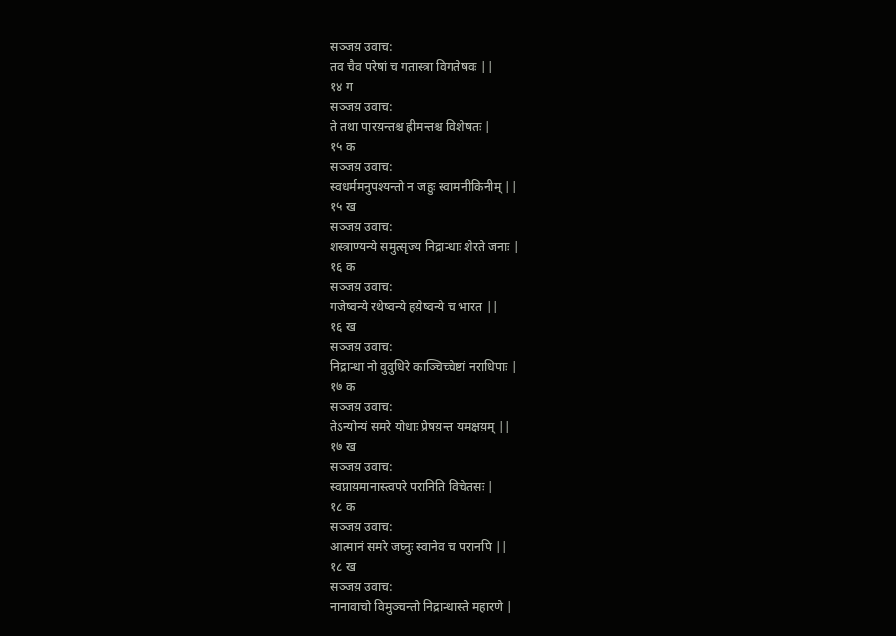सञ्जय़ उवाच:
तव चैव परेषां च गतास्त्रा विगतेषवः ||
१४ ग
सञ्जय़ उवाच:
ते तथा पारय़न्तश्च ह्रीमन्तश्च विशेषतः |
१५ क
सञ्जय़ उवाच:
स्वधर्ममनुपश्यन्तो न जहुः स्वामनीकिनीम् ||
१५ ख
सञ्जय़ उवाच:
शस्त्राण्यन्ये समुत्सृज्य निद्रान्धाः शेरते जनाः |
१६ क
सञ्जय़ उवाच:
गजेष्वन्ये रथेष्वन्ये हय़ेष्वन्ये च भारत ||
१६ ख
सञ्जय़ उवाच:
निद्रान्धा नो वुवुधिरे काञ्चिच्चेष्टां नराधिपाः |
१७ क
सञ्जय़ उवाच:
तेऽन्योन्यं समरे योधाः प्रेषय़न्त यमक्षय़म् ||
१७ ख
सञ्जय़ उवाच:
स्वप्नाय़मानास्त्वपरे परानिति विचेतसः |
१८ क
सञ्जय़ उवाच:
आत्मानं समरे जघ्नुः स्वानेव च परानपि ||
१८ ख
सञ्जय़ उवाच:
नानावाचो विमुञ्चन्तो निद्रान्धास्ते महारणे |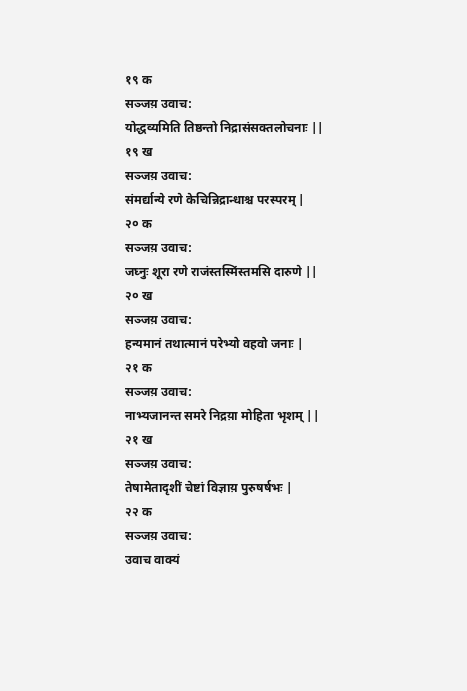१९ क
सञ्जय़ उवाच:
योद्धव्यमिति तिष्ठन्तो निद्रासंसक्तलोचनाः ||
१९ ख
सञ्जय़ उवाच:
संमर्द्यान्ये रणे केचिन्निद्रान्धाश्च परस्परम् |
२० क
सञ्जय़ उवाच:
जघ्नुः शूरा रणे राजंस्तस्मिंस्तमसि दारुणे ||
२० ख
सञ्जय़ उवाच:
हन्यमानं तथात्मानं परेभ्यो वहवो जनाः |
२१ क
सञ्जय़ उवाच:
नाभ्यजानन्त समरे निद्रय़ा मोहिता भृशम् ||
२१ ख
सञ्जय़ उवाच:
तेषामेतादृशीं चेष्टां विज्ञाय़ पुरुषर्षभः |
२२ क
सञ्जय़ उवाच:
उवाच वाक्यं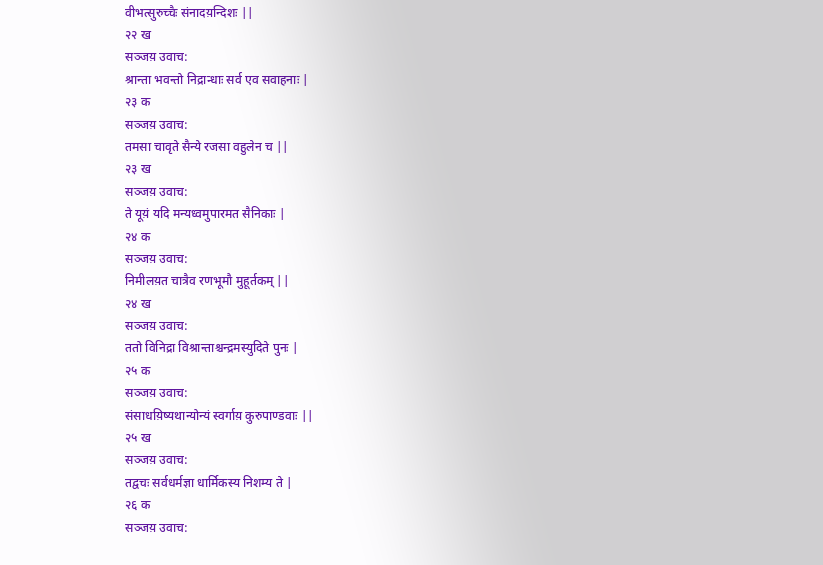वीभत्सुरुच्चैः संनादय़न्दिशः ||
२२ ख
सञ्जय़ उवाच:
श्रान्ता भवन्तो निद्रान्धाः सर्व एव सवाहनाः |
२३ क
सञ्जय़ उवाच:
तमसा चावृते सैन्ये रजसा वहुलेन च ||
२३ ख
सञ्जय़ उवाच:
ते यूय़ं यदि मन्यध्वमुपारमत सैनिकाः |
२४ क
सञ्जय़ उवाच:
निमीलय़त चात्रैव रणभूमौ मुहूर्तकम् ||
२४ ख
सञ्जय़ उवाच:
ततो विनिद्रा विश्रान्ताश्चन्द्रमस्युदिते पुनः |
२५ क
सञ्जय़ उवाच:
संसाधय़िष्यथान्योन्यं स्वर्गाय़ कुरुपाण्डवाः ||
२५ ख
सञ्जय़ उवाच:
तद्वचः सर्वधर्मज्ञा धार्मिकस्य निशम्य ते |
२६ क
सञ्जय़ उवाच: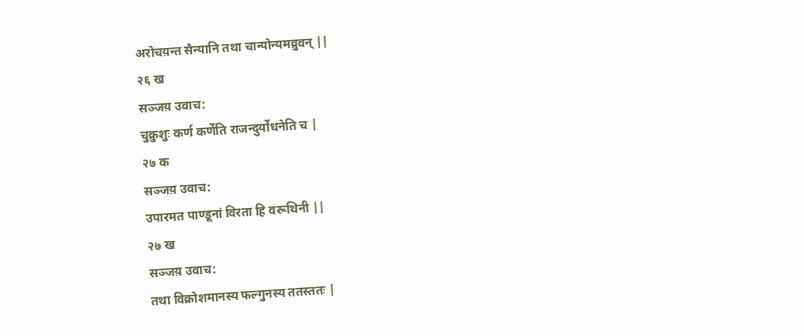अरोचय़न्त सैन्यानि तथा चान्योन्यमव्रुवन् ||
२६ ख
सञ्जय़ उवाच:
चुक्रुशुः कर्ण कर्णेति राजन्दुर्योधनेति च |
२७ क
सञ्जय़ उवाच:
उपारमत पाण्डूनां विरता हि वरूथिनी ||
२७ ख
सञ्जय़ उवाच:
तथा विक्रोशमानस्य फल्गुनस्य ततस्ततः |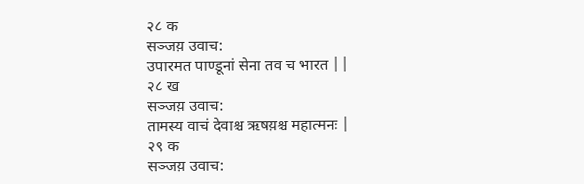२८ क
सञ्जय़ उवाच:
उपारमत पाण्डूनां सेना तव च भारत ||
२८ ख
सञ्जय़ उवाच:
तामस्य वाचं देवाश्च ऋषय़श्च महात्मनः |
२९ क
सञ्जय़ उवाच: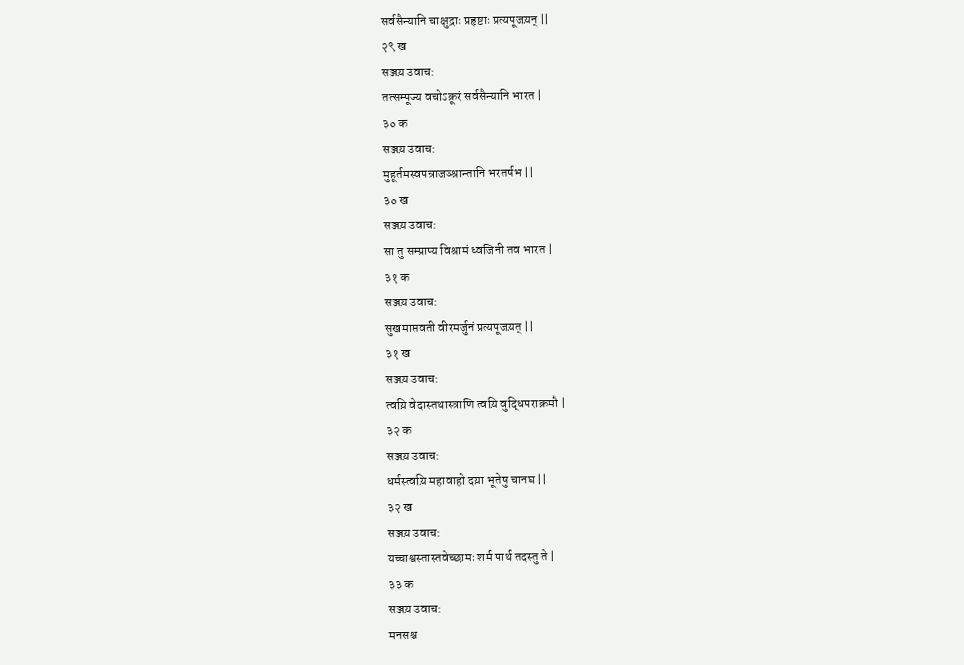सर्वसैन्यानि चाक्षुद्राः प्रहृष्टाः प्रत्यपूजय़न् ||
२९ ख
सञ्जय़ उवाच:
तत्सम्पूज्य वचोऽक्रूरं सर्वसैन्यानि भारत |
३० क
सञ्जय़ उवाच:
मुहूर्तमस्वपन्राजञ्श्रान्तानि भरतर्षभ ||
३० ख
सञ्जय़ उवाच:
सा तु सम्प्राप्य विश्रामं ध्वजिनी तव भारत |
३१ क
सञ्जय़ उवाच:
सुखमाप्तवती वीरमर्जुनं प्रत्यपूजय़त् ||
३१ ख
सञ्जय़ उवाच:
त्वय़ि वेदास्तथास्त्राणि त्वय़ि वुद्धिपराक्रमौ |
३२ क
सञ्जय़ उवाच:
धर्मस्त्वय़ि महावाहो दय़ा भूतेषु चानघ ||
३२ ख
सञ्जय़ उवाच:
यच्चाश्वस्तास्तवेच्छामः शर्म पार्थ तदस्तु ते |
३३ क
सञ्जय़ उवाच:
मनसश्च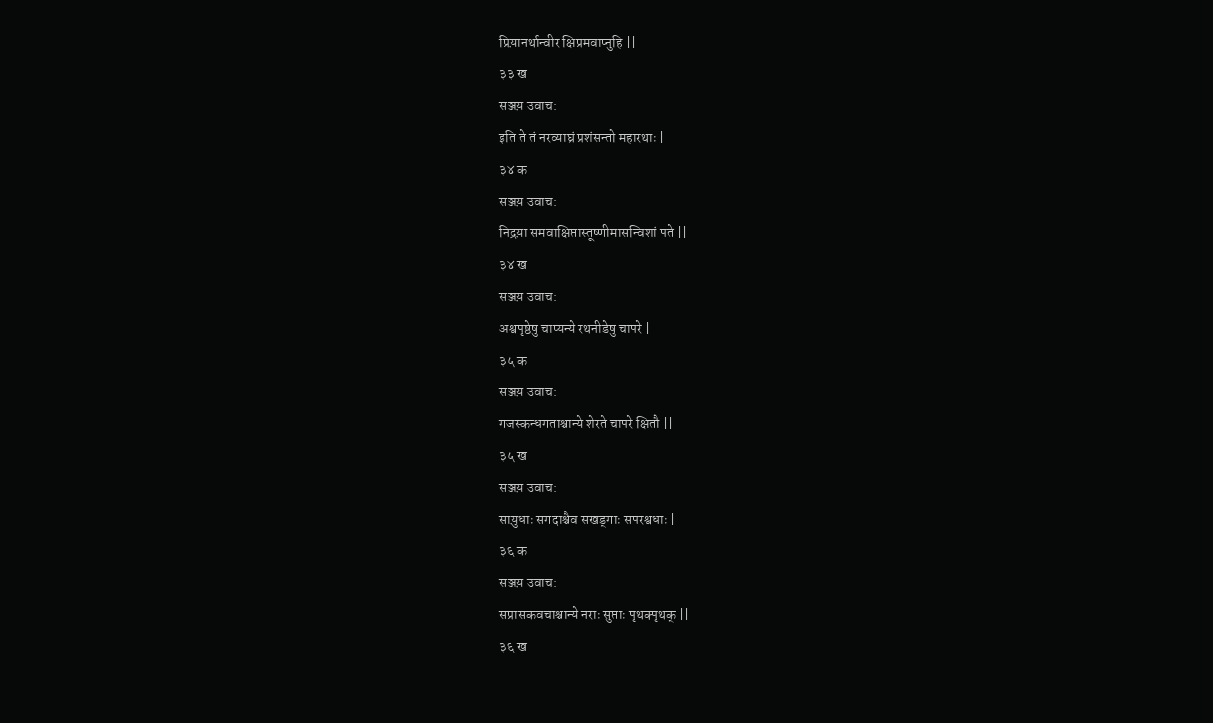प्रिय़ानर्थान्वीर क्षिप्रमवाप्नुहि ||
३३ ख
सञ्जय़ उवाच:
इति ते तं नरव्याघ्रं प्रशंसन्तो महारथाः |
३४ क
सञ्जय़ उवाच:
निद्रय़ा समवाक्षिप्तास्तूष्णीमासन्विशां पते ||
३४ ख
सञ्जय़ उवाच:
अश्वपृष्ठेषु चाप्यन्ये रथनीडेषु चापरे |
३५ क
सञ्जय़ उवाच:
गजस्कन्धगताश्चान्ये शेरते चापरे क्षितौ ||
३५ ख
सञ्जय़ उवाच:
साय़ुधाः सगदाश्चैव सखड्गाः सपरश्वधाः |
३६ क
सञ्जय़ उवाच:
सप्रासकवचाश्चान्ये नराः सुप्ताः पृथक्पृथक् ||
३६ ख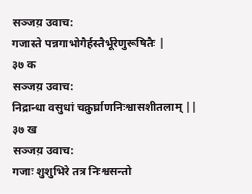सञ्जय़ उवाच:
गजास्ते पन्नगाभोगैर्हस्तैर्भूरेणुरूषितैः |
३७ क
सञ्जय़ उवाच:
निद्रान्धा वसुधां चक्रुर्घ्राणनिःश्वासशीतलाम् ||
३७ ख
सञ्जय़ उवाच:
गजाः शुशुभिरे तत्र निःश्वसन्तो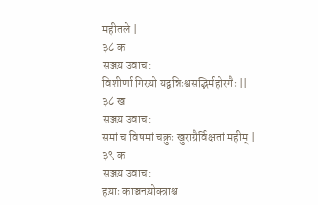महीतले |
३८ क
सञ्जय़ उवाच:
विशीर्णा गिरय़ो यद्वन्निःश्वसद्भिर्महोरगैः ||
३८ ख
सञ्जय़ उवाच:
समां च विषमां चक्रुः खुराग्रैर्विक्षतां महीम् |
३९ क
सञ्जय़ उवाच:
हय़ाः काञ्चनय़ोक्त्राश्च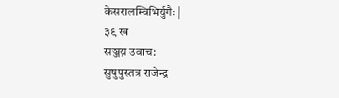केसरालम्विभिर्युगैः |
३९ ख
सञ्जय़ उवाच:
सुषुपुस्तत्र राजेन्द्र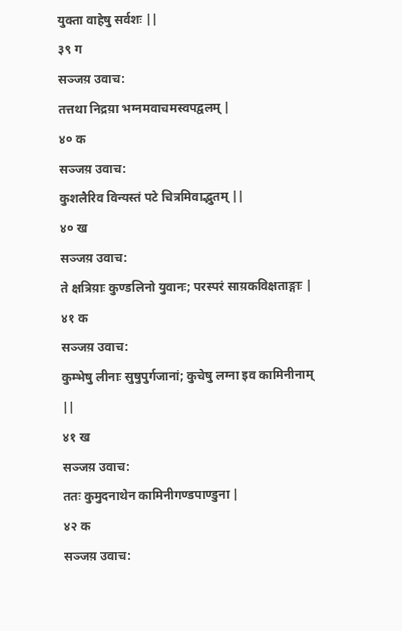युक्ता वाहेषु सर्वशः ||
३९ ग
सञ्जय़ उवाच:
तत्तथा निद्रय़ा भग्नमवाचमस्वपद्वलम् |
४० क
सञ्जय़ उवाच:
कुशलैरिव विन्यस्तं पटे चित्रमिवाद्भुतम् ||
४० ख
सञ्जय़ उवाच:
ते क्षत्रिय़ाः कुण्डलिनो युवानः; परस्परं साय़कविक्षताङ्गाः |
४१ क
सञ्जय़ उवाच:
कुम्भेषु लीनाः सुषुपुर्गजानां; कुचेषु लग्ना इव कामिनीनाम् ||
४१ ख
सञ्जय़ उवाच:
ततः कुमुदनाथेन कामिनीगण्डपाण्डुना |
४२ क
सञ्जय़ उवाच: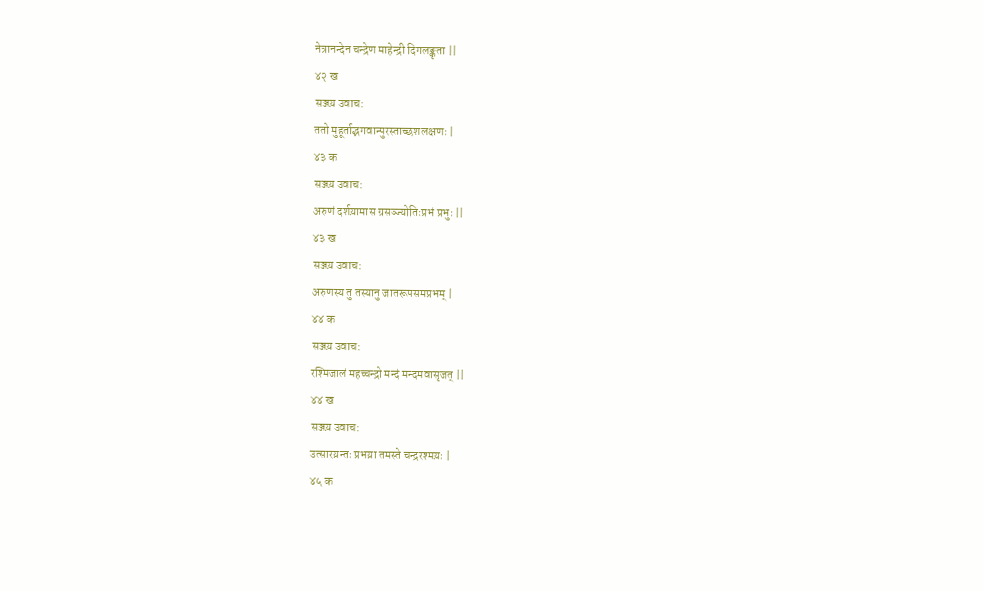नेत्रानन्देन चन्द्रेण माहेन्द्री दिगलङ्कृता ||
४२ ख
सञ्जय़ उवाच:
ततो मुहूर्ताद्भगवान्पुरस्ताच्छशलक्षणः |
४३ क
सञ्जय़ उवाच:
अरुणं दर्शय़ामास ग्रसञ्ज्योतिःप्रभं प्रभुः ||
४३ ख
सञ्जय़ उवाच:
अरुणस्य तु तस्यानु जातरूपसमप्रभम् |
४४ क
सञ्जय़ उवाच:
रश्मिजालं महच्चन्द्रो मन्दं मन्दमवासृजत् ||
४४ ख
सञ्जय़ उवाच:
उत्सारय़न्तः प्रभय़ा तमस्ते चन्द्ररश्मय़ः |
४५ क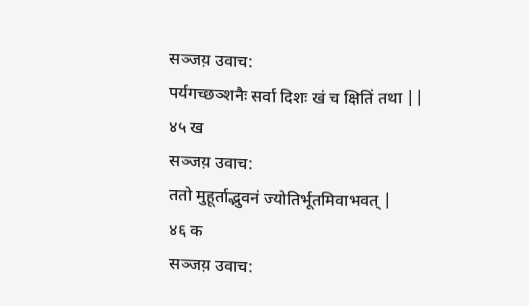सञ्जय़ उवाच:
पर्यगच्छञ्शनैः सर्वा दिशः खं च क्षितिं तथा ||
४५ ख
सञ्जय़ उवाच:
ततो मुहूर्ताद्भुवनं ज्योतिर्भूतमिवाभवत् |
४६ क
सञ्जय़ उवाच: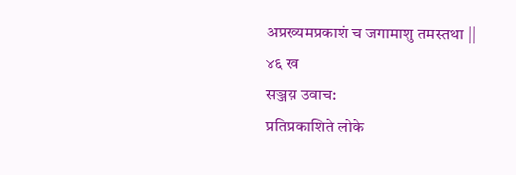अप्रख्यमप्रकाशं च जगामाशु तमस्तथा ||
४६ ख
सञ्जय़ उवाच:
प्रतिप्रकाशिते लोके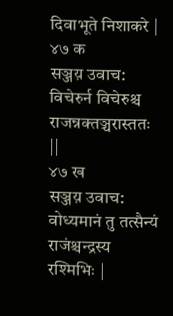दिवाभूते निशाकरे |
४७ क
सञ्जय़ उवाच:
विचेरुर्न विचेरुश्च राजन्नक्तञ्चरास्ततः ||
४७ ख
सञ्जय़ उवाच:
वोध्यमानं तु तत्सैन्यं राजंश्चन्द्रस्य रश्मिभिः |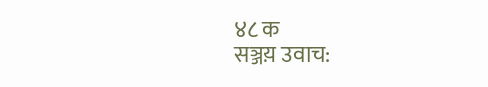४८ क
सञ्जय़ उवाच: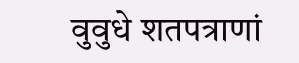वुवुधे शतपत्राणां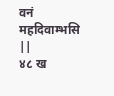वनं महदिवाम्भसि ||
४८ ख